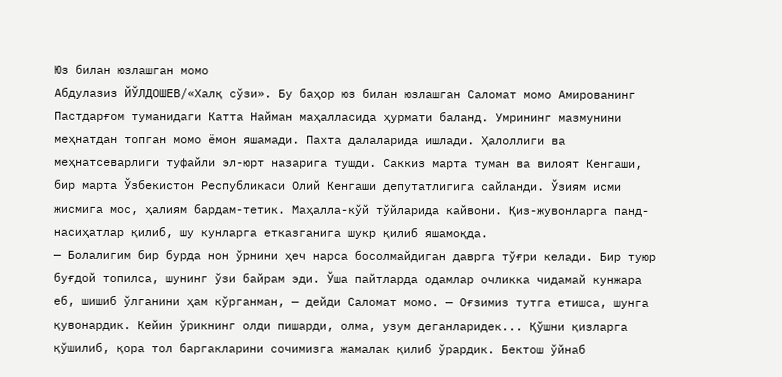Юз билан юзлашган момо
Абдулазиз ЙЎЛДОШЕВ/«Халқ сўзи». Бу баҳор юз билан юзлашган Саломат момо Амированинг Пастдарғом туманидаги Катта Найман маҳалласида ҳурмати баланд. Умрининг мазмунини меҳнатдан топган момо ёмон яшамади. Пахта далаларида ишлади. Ҳалоллиги ва меҳнатсеварлиги туфайли эл-юрт назарига тушди. Саккиз марта туман ва вилоят Кенгаши, бир марта Ўзбекистон Республикаси Олий Кенгаши депутатлигига сайланди. Ўзиям исми жисмига мос, ҳалиям бардам-тетик. Маҳалла-кўй тўйларида кайвони. Қиз-жувонларга панд-насиҳатлар қилиб, шу кунларга етказганига шукр қилиб яшамоқда.
— Болалигим бир бурда нон ўрнини ҳеч нарса босолмайдиган даврга тўғри келади. Бир туюр буғдой топилса, шунинг ўзи байрам эди. Ўша пайтларда одамлар очликка чидамай кунжара еб, шишиб ўлганини ҳам кўрганман, — дейди Саломат момо. — Оғзимиз тутга етишса, шунга қувонардик. Кейин ўрикнинг олди пишарди, олма, узум деганларидек... Қўшни қизларга қўшилиб, қора тол баргакларини сочимизга жамалак қилиб ўрардик. Бектош ўйнаб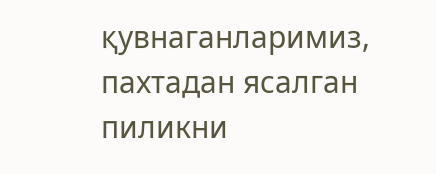қувнаганларимиз, пахтадан ясалган пиликни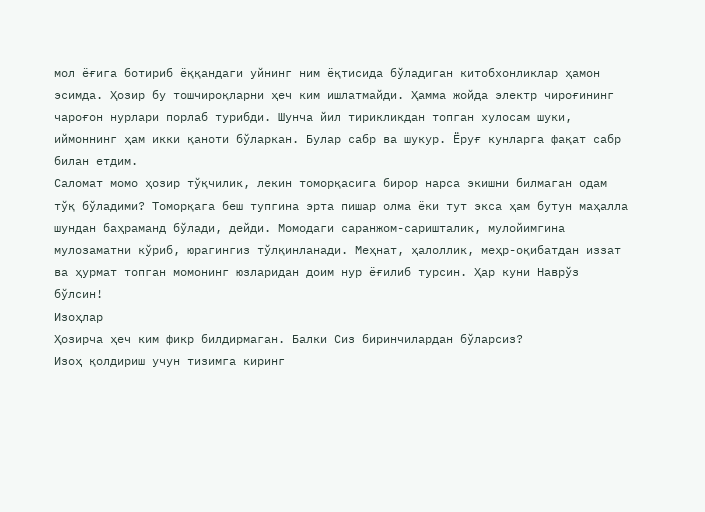мол ёғига ботириб ёққандаги уйнинг ним ёқтисида бўладиган китобхонликлар ҳамон эсимда. Ҳозир бу тошчироқларни ҳеч ким ишлатмайди. Ҳамма жойда электр чироғининг чароғон нурлари порлаб турибди. Шунча йил тирикликдан топган хулосам шуки, иймоннинг ҳам икки қаноти бўларкан. Булар сабр ва шукур. Ёруғ кунларга фақат сабр билан етдим.
Саломат момо ҳозир тўқчилик, лекин томорқасига бирор нарса экишни билмаган одам тўқ бўладими? Томорқага беш тупгина эрта пишар олма ёки тут экса ҳам бутун маҳалла шундан баҳраманд бўлади, дейди. Момодаги саранжом-саришталик, мулойимгина мулозаматни кўриб, юрагингиз тўлқинланади. Меҳнат, ҳалоллик, меҳр-оқибатдан иззат ва ҳурмат топган момонинг юзларидан доим нур ёғилиб турсин. Ҳар куни Наврўз бўлсин!
Изоҳлар
Ҳозирча ҳеч ким фикр билдирмаган. Балки Сиз биринчилардан бўларсиз?
Изоҳ қолдириш учун тизимга киринг